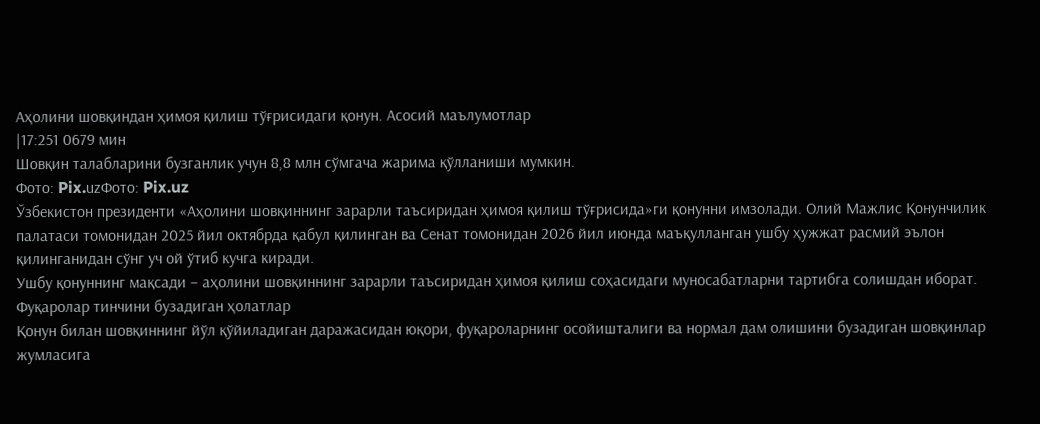Аҳолини шовқиндан ҳимоя қилиш тўғрисидаги қонун. Асосий маълумотлар
|17:251 0679 мин
Шовқин талабларини бузганлик учун 8,8 млн сўмгача жарима қўлланиши мумкин.
Фото: Pix.uzФото: Pix.uz
Ўзбекистон президенти «Аҳолини шовқиннинг зарарли таъсиридан ҳимоя қилиш тўғрисида»ги қонунни имзолади. Олий Мажлис Қонунчилик палатаси томонидан 2025 йил октябрда қабул қилинган ва Сенат томонидан 2026 йил июнда маъқулланган ушбу ҳужжат расмий эълон қилинганидан сўнг уч ой ўтиб кучга киради.
Ушбу қонуннинг мақсади – аҳолини шовқиннинг зарарли таъсиридан ҳимоя қилиш соҳасидаги муносабатларни тартибга солишдан иборат.
Фуқаролар тинчини бузадиган ҳолатлар
Қонун билан шовқиннинг йўл қўйиладиган даражасидан юқори, фуқароларнинг осойишталиги ва нормал дам олишини бузадиган шовқинлар жумласига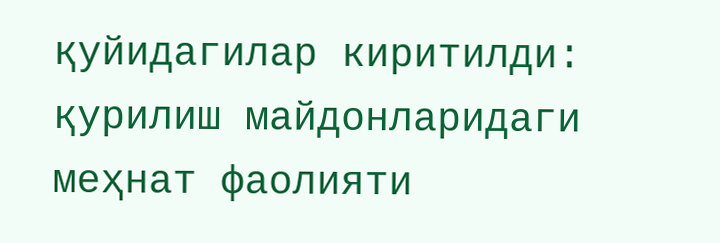қуйидагилар киритилди:
қурилиш майдонларидаги меҳнат фаолияти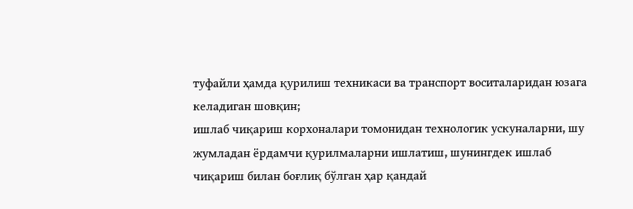туфайли ҳамда қурилиш техникаси ва транспорт воситаларидан юзага келадиган шовқин;
ишлаб чиқариш корхоналари томонидан технологик ускуналарни, шу жумладан ёрдамчи қурилмаларни ишлатиш, шунингдек ишлаб чиқариш билан боғлиқ бўлган ҳар қандай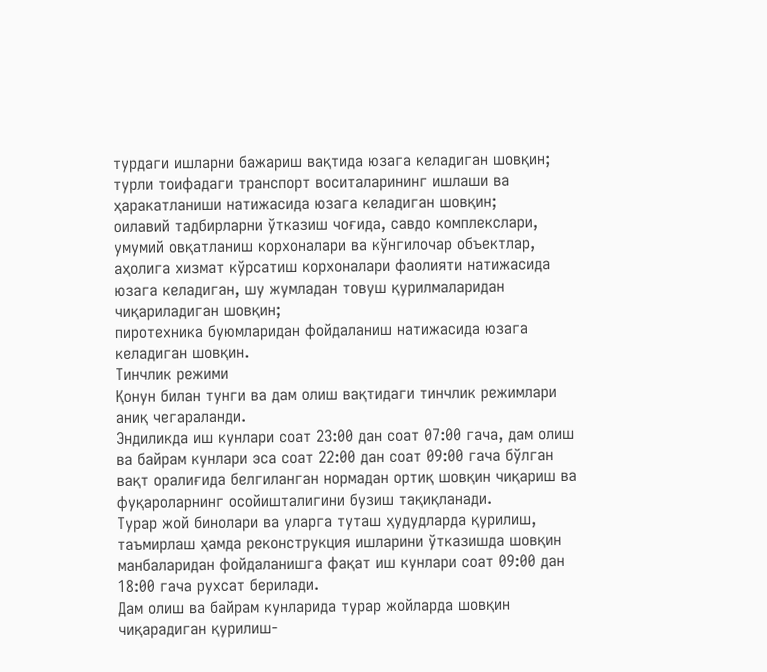турдаги ишларни бажариш вақтида юзага келадиган шовқин;
турли тоифадаги транспорт воситаларининг ишлаши ва ҳаракатланиши натижасида юзага келадиган шовқин;
оилавий тадбирларни ўтказиш чоғида, савдо комплекслари, умумий овқатланиш корхоналари ва кўнгилочар объектлар, аҳолига хизмат кўрсатиш корхоналари фаолияти натижасида юзага келадиган, шу жумладан товуш қурилмаларидан чиқариладиган шовқин;
пиротехника буюмларидан фойдаланиш натижасида юзага келадиган шовқин.
Тинчлик режими
Қонун билан тунги ва дам олиш вақтидаги тинчлик режимлари аниқ чегараланди.
Эндиликда иш кунлари соат 23:00 дан соат 07:00 гача, дам олиш ва байрам кунлари эса соат 22:00 дан соат 09:00 гача бўлган вақт оралиғида белгиланган нормадан ортиқ шовқин чиқариш ва фуқароларнинг осойишталигини бузиш тақиқланади.
Турар жой бинолари ва уларга туташ ҳудудларда қурилиш, таъмирлаш ҳамда реконструкция ишларини ўтказишда шовқин манбаларидан фойдаланишга фақат иш кунлари соат 09:00 дан 18:00 гача рухсат берилади.
Дам олиш ва байрам кунларида турар жойларда шовқин чиқарадиган қурилиш-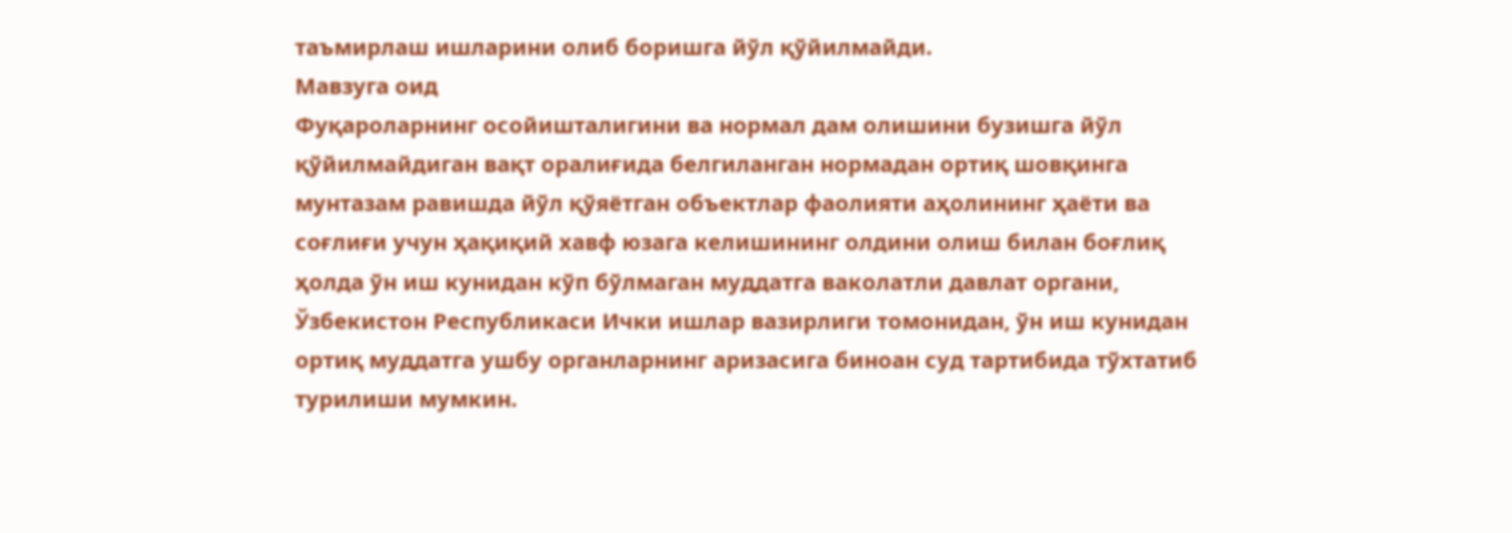таъмирлаш ишларини олиб боришга йўл қўйилмайди.
Мавзуга оид
Фуқароларнинг осойишталигини ва нормал дам олишини бузишга йўл қўйилмайдиган вақт оралиғида белгиланган нормадан ортиқ шовқинга мунтазам равишда йўл қўяётган объектлар фаолияти аҳолининг ҳаёти ва соғлиғи учун ҳақиқий хавф юзага келишининг олдини олиш билан боғлиқ ҳолда ўн иш кунидан кўп бўлмаган муддатга ваколатли давлат органи, Ўзбекистон Республикаси Ички ишлар вазирлиги томонидан, ўн иш кунидан ортиқ муддатга ушбу органларнинг аризасига биноан суд тартибида тўхтатиб турилиши мумкин.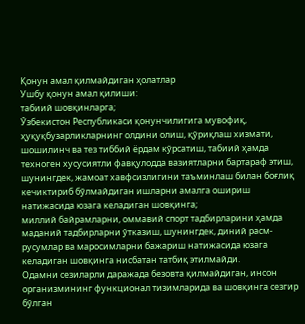Қонун амал қилмайдиган ҳолатлар
Ушбу қонун амал қилиши:
табиий шовқинларга;
Ўзбекистон Республикаси қонунчилигига мувофиқ, ҳуқуқбузарликларнинг олдини олиш, қўриқлаш хизмати, шошилинч ва тез тиббий ёрдам кўрсатиш, табиий ҳамда техноген хусусиятли фавқулодда вазиятларни бартараф этиш, шунингдек, жамоат хавфсизлигини таъминлаш билан боғлиқ кечиктириб бўлмайдиган ишларни амалга ошириш натижасида юзага келадиган шовқинга;
миллий байрамларни, оммавий спорт тадбирларини ҳамда маданий тадбирларни ўтказиш, шунингдек, диний расм-русумлар ва маросимларни бажариш натижасида юзага келадиган шовқинга нисбатан татбиқ этилмайди.
Одамни сезиларли даражада безовта қилмайдиган, инсон организмининг функционал тизимларида ва шовқинга сезгир бўлган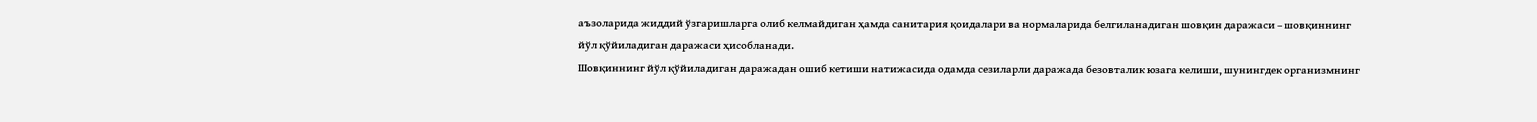аъзоларида жиддий ўзгаришларга олиб келмайдиган ҳамда санитария қоидалари ва нормаларида белгиланадиган шовқин даражаси – шовқиннинг йўл қўйиладиган даражаси ҳисобланади.
Шовқиннинг йўл қўйиладиган даражадан ошиб кетиши натижасида одамда сезиларли даражада безовталик юзага келиши, шунингдек организмнинг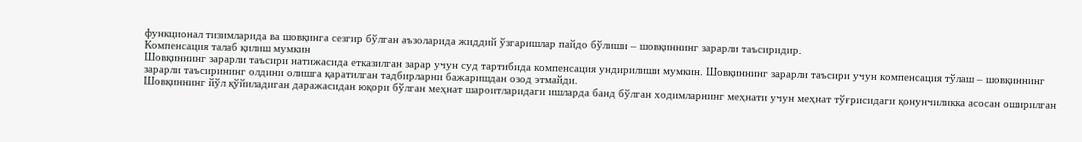функционал тизимларида ва шовқинга сезгир бўлган аъзоларида жиддий ўзгаришлар пайдо бўлиши – шовқиннинг зарарли таъсиридир.
Компенсация талаб қилиш мумкин
Шовқиннинг зарарли таъсири натижасида етказилган зарар учун суд тартибида компенсация ундирилиши мумкин. Шовқиннинг зарарли таъсири учун компенсация тўлаш – шовқиннинг зарарли таъсирининг олдини олишга қаратилган тадбирларни бажаришдан озод этмайди.
Шовқиннинг йўл қўйиладиган даражасидан юқори бўлган меҳнат шароитларидаги ишларда банд бўлган ходимларнинг меҳнати учун меҳнат тўғрисидаги қонунчиликка асосан оширилган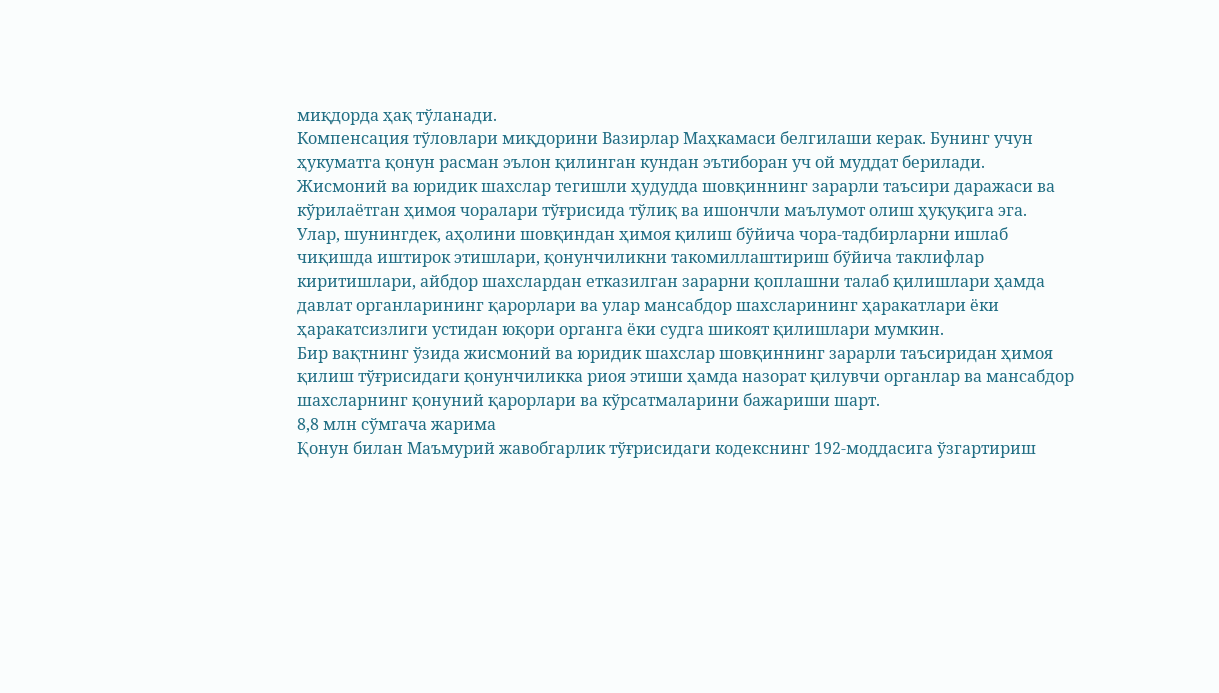миқдорда ҳақ тўланади.
Компенсация тўловлари миқдорини Вазирлар Маҳкамаси белгилаши керак. Бунинг учун ҳукуматга қонун расман эълон қилинган кундан эътиборан уч ой муддат берилади.
Жисмоний ва юридик шахслар тегишли ҳудудда шовқиннинг зарарли таъсири даражаси ва кўрилаётган ҳимоя чоралари тўғрисида тўлиқ ва ишончли маълумот олиш ҳуқуқига эга.
Улар, шунингдек, аҳолини шовқиндан ҳимоя қилиш бўйича чора-тадбирларни ишлаб чиқишда иштирок этишлари, қонунчиликни такомиллаштириш бўйича таклифлар киритишлари, айбдор шахслардан етказилган зарарни қоплашни талаб қилишлари ҳамда давлат органларининг қарорлари ва улар мансабдор шахсларининг ҳаракатлари ёки ҳаракатсизлиги устидан юқори органга ёки судга шикоят қилишлари мумкин.
Бир вақтнинг ўзида жисмоний ва юридик шахслар шовқиннинг зарарли таъсиридан ҳимоя қилиш тўғрисидаги қонунчиликка риоя этиши ҳамда назорат қилувчи органлар ва мансабдор шахсларнинг қонуний қарорлари ва кўрсатмаларини бажариши шарт.
8,8 млн сўмгача жарима
Қонун билан Маъмурий жавобгарлик тўғрисидаги кодекснинг 192-моддасига ўзгартириш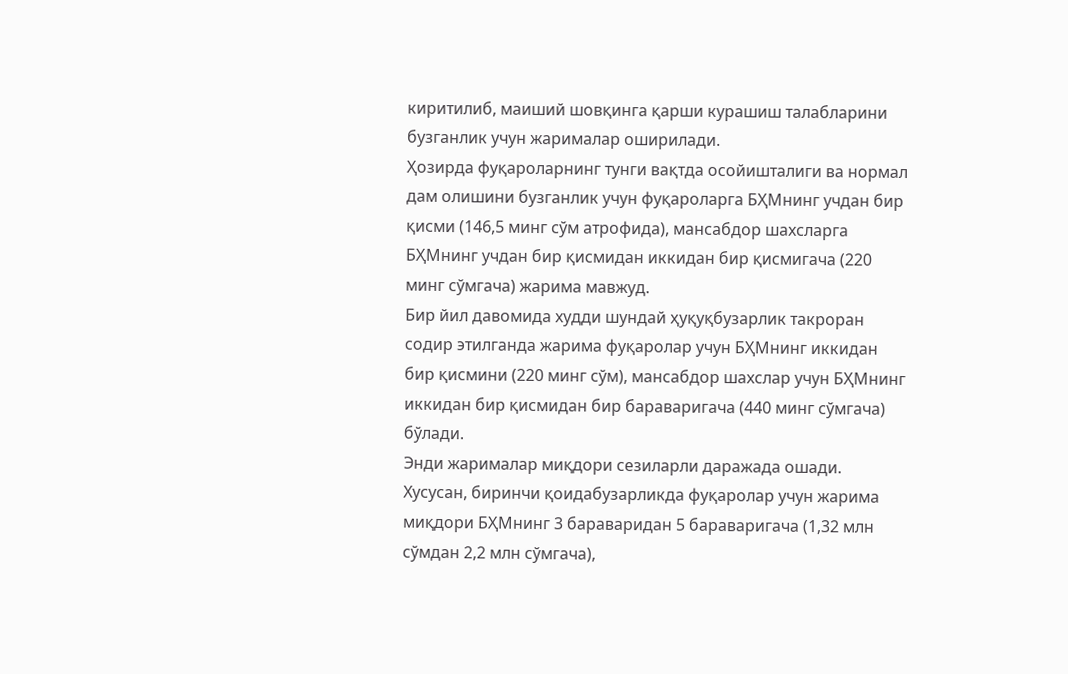киритилиб, маиший шовқинга қарши курашиш талабларини бузганлик учун жарималар оширилади.
Ҳозирда фуқароларнинг тунги вақтда осойишталиги ва нормал дам олишини бузганлик учун фуқароларга БҲМнинг учдан бир қисми (146,5 минг сўм атрофида), мансабдор шахсларга БҲМнинг учдан бир қисмидан иккидан бир қисмигача (220 минг сўмгача) жарима мавжуд.
Бир йил давомида худди шундай ҳуқуқбузарлик такроран содир этилганда жарима фуқаролар учун БҲМнинг иккидан бир қисмини (220 минг сўм), мансабдор шахслар учун БҲМнинг иккидан бир қисмидан бир бараваригача (440 минг сўмгача) бўлади.
Энди жарималар миқдори сезиларли даражада ошади. Хусусан, биринчи қоидабузарликда фуқаролар учун жарима миқдори БҲМнинг 3 бараваридан 5 бараваригача (1,32 млн сўмдан 2,2 млн сўмгача),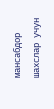мансабдор шахслар учун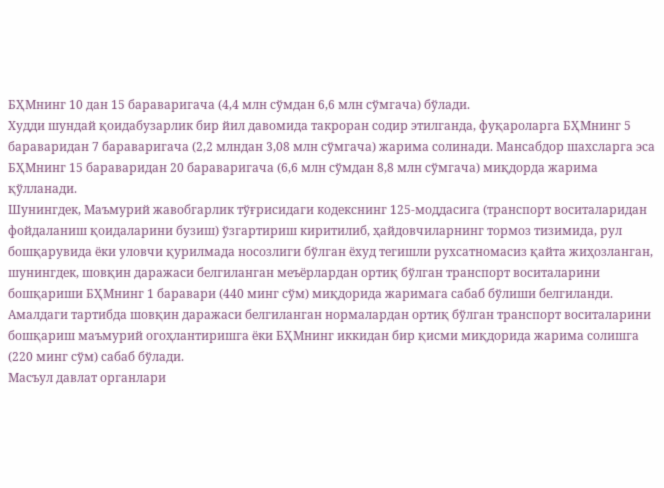БҲМнинг 10 дан 15 бараваригача (4,4 млн сўмдан 6,6 млн сўмгача) бўлади.
Худди шундай қоидабузарлик бир йил давомида такроран содир этилганда, фуқароларга БҲМнинг 5 бараваридан 7 бараваригача (2,2 млндан 3,08 млн сўмгача) жарима солинади. Мансабдор шахсларга эса БҲМнинг 15 бараваридан 20 бараваригача (6,6 млн сўмдан 8,8 млн сўмгача) миқдорда жарима қўлланади.
Шунингдек, Маъмурий жавобгарлик тўғрисидаги кодекснинг 125-моддасига (транспорт воситаларидан фойдаланиш қоидаларини бузиш) ўзгартириш киритилиб, ҳайдовчиларнинг тормоз тизимида, рул бошқарувида ёки уловчи қурилмада носозлиги бўлган ёхуд тегишли рухсатномасиз қайта жиҳозланган, шунингдек, шовқин даражаси белгиланган меъёрлардан ортиқ бўлган транспорт воситаларини бошқариши БҲМнинг 1 баравари (440 минг сўм) миқдорида жаримага сабаб бўлиши белгиланди.
Амалдаги тартибда шовқин даражаси белгиланган нормалардан ортиқ бўлган транспорт воситаларини бошқариш маъмурий огоҳлантиришга ёки БҲМнинг иккидан бир қисми миқдорида жарима солишга (220 минг сўм) сабаб бўлади.
Масъул давлат органлари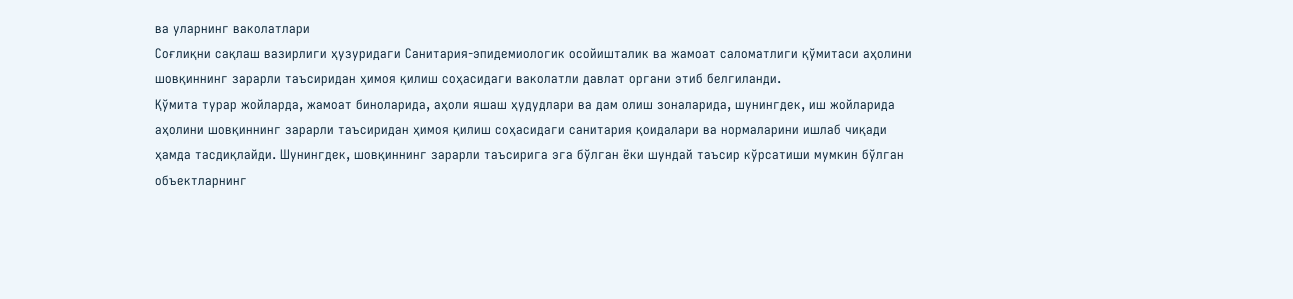ва уларнинг ваколатлари
Соғлиқни сақлаш вазирлиги ҳузуридаги Санитария-эпидемиологик осойишталик ва жамоат саломатлиги қўмитаси аҳолини шовқиннинг зарарли таъсиридан ҳимоя қилиш соҳасидаги ваколатли давлат органи этиб белгиланди.
Қўмита турар жойларда, жамоат биноларида, аҳоли яшаш ҳудудлари ва дам олиш зоналарида, шунингдек, иш жойларида аҳолини шовқиннинг зарарли таъсиридан ҳимоя қилиш соҳасидаги санитария қоидалари ва нормаларини ишлаб чиқади ҳамда тасдиқлайди. Шунингдек, шовқиннинг зарарли таъсирига эга бўлган ёки шундай таъсир кўрсатиши мумкин бўлган объектларнинг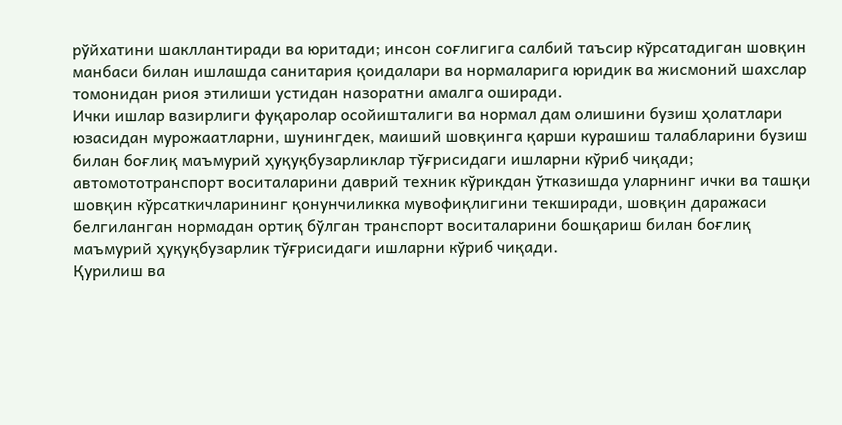рўйхатини шакллантиради ва юритади; инсон соғлигига салбий таъсир кўрсатадиган шовқин манбаси билан ишлашда санитария қоидалари ва нормаларига юридик ва жисмоний шахслар томонидан риоя этилиши устидан назоратни амалга оширади.
Ички ишлар вазирлиги фуқаролар осойишталиги ва нормал дам олишини бузиш ҳолатлари юзасидан мурожаатларни, шунингдек, маиший шовқинга қарши курашиш талабларини бузиш билан боғлиқ маъмурий ҳуқуқбузарликлар тўғрисидаги ишларни кўриб чиқади; автомототранспорт воситаларини даврий техник кўрикдан ўтказишда уларнинг ички ва ташқи шовқин кўрсаткичларининг қонунчиликка мувофиқлигини текширади, шовқин даражаси белгиланган нормадан ортиқ бўлган транспорт воситаларини бошқариш билан боғлиқ маъмурий ҳуқуқбузарлик тўғрисидаги ишларни кўриб чиқади.
Қурилиш ва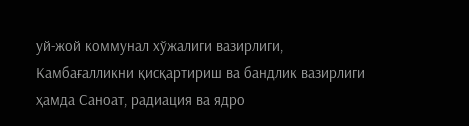уй-жой коммунал хўжалиги вазирлиги, Камбағалликни қисқартириш ва бандлик вазирлиги ҳамда Саноат, радиация ва ядро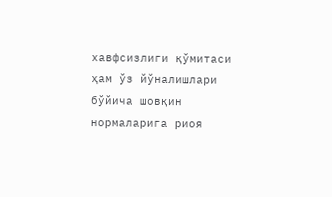хавфсизлиги қўмитаси ҳам ўз йўналишлари бўйича шовқин нормаларига риоя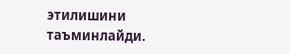этилишини таъминлайди.